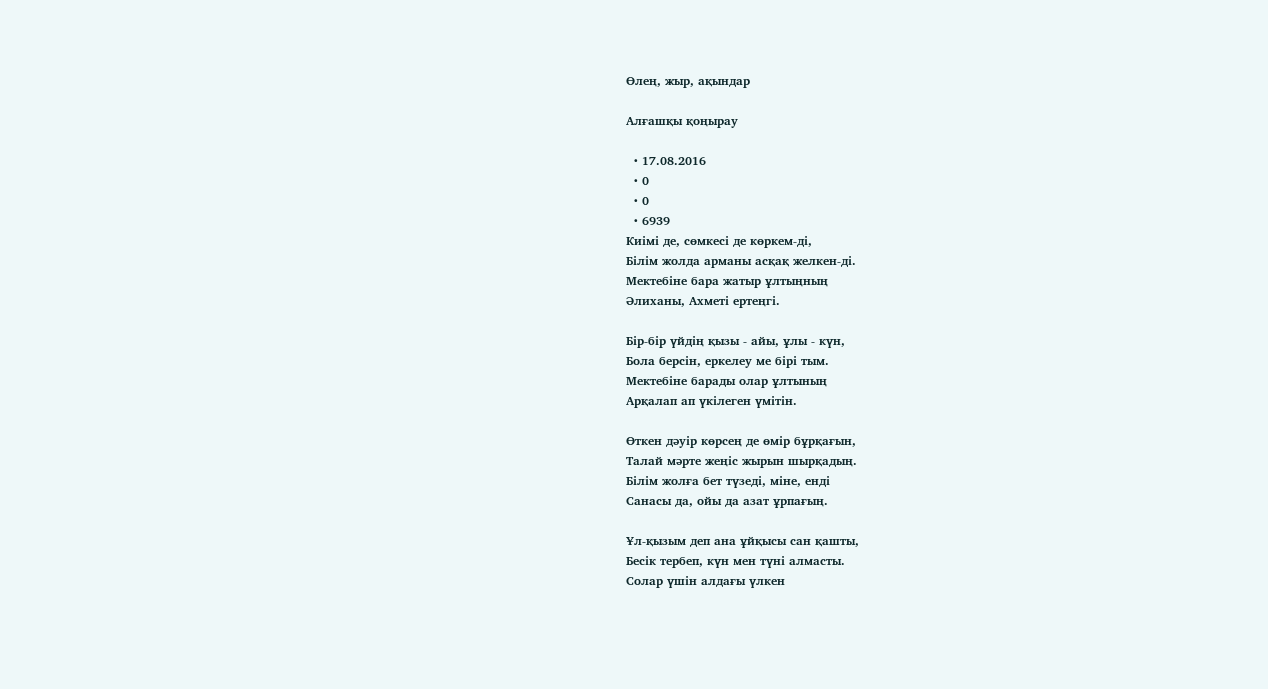Өлең, жыр, ақындар

Алғашқы қоңырау

  • 17.08.2016
  • 0
  • 0
  • 6939
Киімі де, сөмкесі де көркем-ді,
Білім жолда арманы асқақ желкен-ді.
Мектебіне бара жатыр ұлтыңның
Әлиханы, Ахметі ертеңгі.

Бір-бір үйдің қызы - айы, ұлы - күн,
Бола берсін, еркелеу ме бірі тым.
Мектебіне барады олар ұлтының
Арқалап ап үкілеген үмітін.

Өткен дәуір көрсең де өмір бұрқағын,
Талай мәрте жеңіс жырын шырқадың.
Білім жолға бет түзеді, міне, енді
Санасы да, ойы да азат ұрпағың.

Ұл-қызым деп ана ұйқысы сан қашты,
Бесік тербеп, күн мен түні алмасты.
Солар үшін алдағы үлкен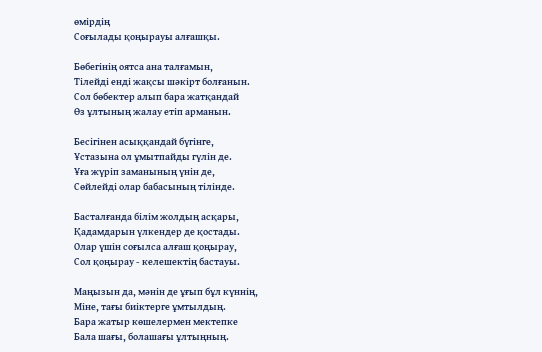өмірдің
Соғылады қоңырауы алғашқы.

Бөбегінің оятса ана талғамын,
Тілейді енді жақсы шәкірт болғанын.
Сол бөбектер алып бара жатқандай
Өз ұлтының жалау етіп арманын.

Бесігінен асыққандай бүгінге,
Ұстазына ол ұмытпайды гүлін де.
Ұға жүріп заманының үнін де,
Сөйлейді олар бабасының тілінде.

Басталғанда білім жолдың асқары,
Қадамдарын үлкендер де қостады.
Олар үшін соғылса алғаш қоңырау,
Сол қоңырау - келешектің бастауы.

Маңызын да, мәнін де ұғып бұл күннің,
Міне, тағы биіктерге ұмтылдың.
Бара жатыр көшелермен мектепке
Бала шағы, болашағы ұлтыңның.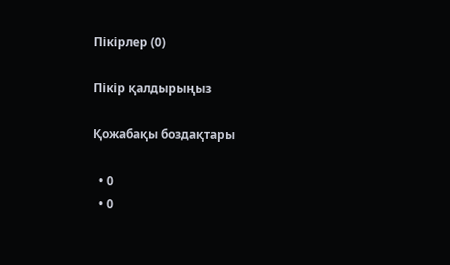Пікірлер (0)

Пікір қалдырыңыз

Қожабақы боздақтары

  • 0
  • 0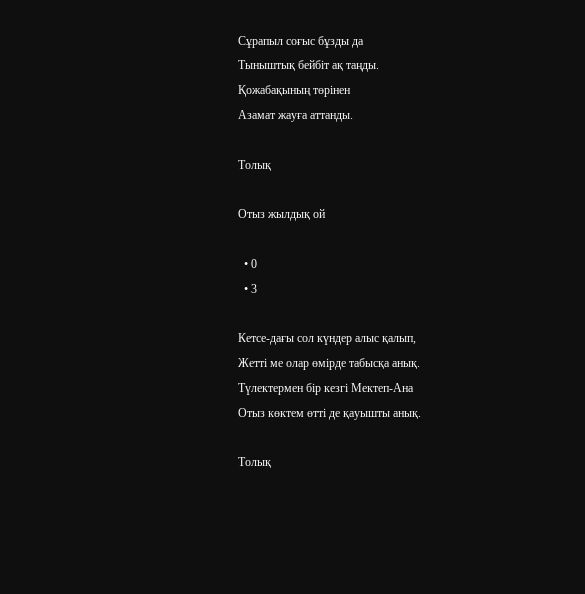Сұрапыл соғыс бұзды да
Тыныштық бейбіт ақ таңды.
Қожабақының төрінен
Азамат жауға аттанды.

Толық

Отыз жылдық ой

  • 0
  • 3

Кетсе-дағы сол күндер алыс қалып,
Жетті ме олар өмірде табысқа анық.
Түлектермен бір кезгі Мектеп-Ана
Отыз көктем өтті де қауышты анық.

Толық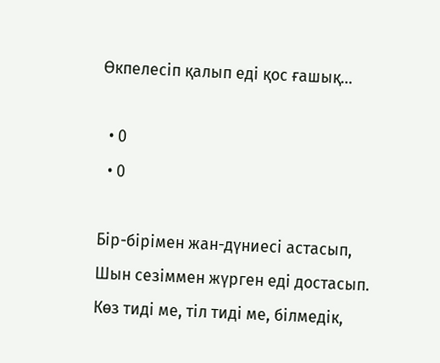Өкпелесіп қалып еді қос ғашық...

  • 0
  • 0

Бір-бірімен жан-дүниесі астасып,
Шын сезіммен жүрген еді достасып.
Көз тиді ме, тіл тиді ме, білмедік,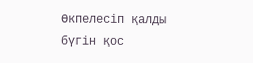Өкпелесіп қалды бүгін қос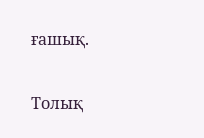ғашық.

Толық